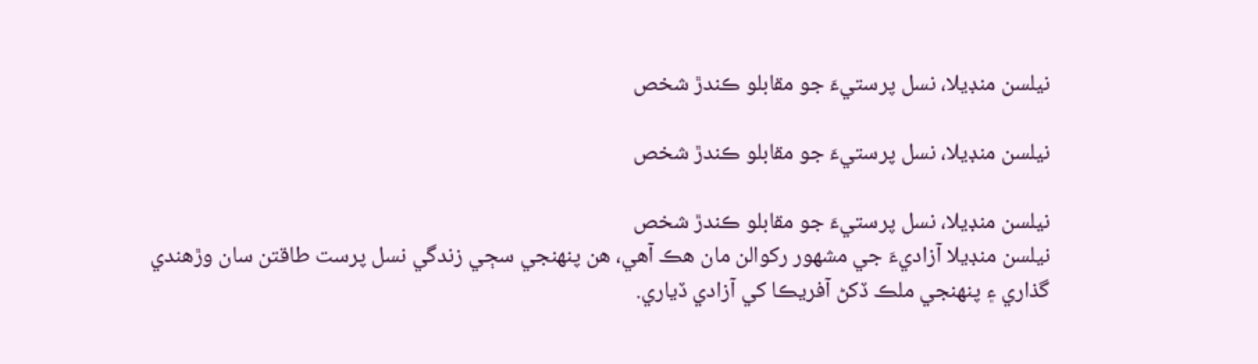نيلسن منڊيلا، نسل پرستيءَ جو مقابلو ڪندڙ شخص

نيلسن منڊيلا، نسل پرستيءَ جو مقابلو ڪندڙ شخص

نيلسن منڊيلا، نسل پرستيءَ جو مقابلو ڪندڙ شخص
نيلسن منڊيلا آزاديءَ جي مشھور رکوالن مان هڪ آهي، هن پنھنجي سڄي زندگي نسل پرست طاقتن سان وڙهندي گذاري ۽ پنھنجي ملڪ ڏکڻ آفريڪا کي آزادي ڏياري.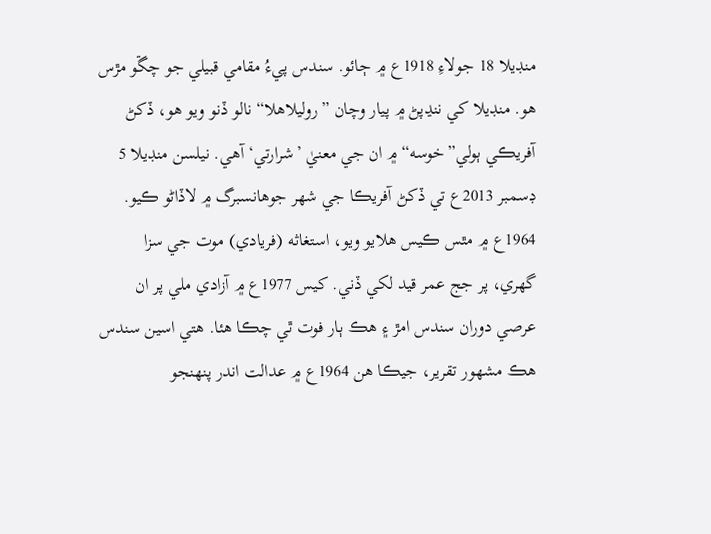منڊيلا 18 جولاءِ 1918ع ۾ ڄائو. سندس پيءُ مقامي قبيلي جو چڱو مڙس هو. منڊيلا کي ننڍپڻ ۾ پيار وچان ”روليلاهلا“ نالو ڏنو ويو هو، ڏکڻ آفريڪي ٻولي”خوسه“ ۾ ان جي معنيٰ ’شرارتي‘ آهي. نيلسن منڊيلا 5 ڊسمبر 2013ع تي ڏکڻ آفريڪا جي شهر جوهانسبرگ ۾ لاڏاڻو ڪيو. 1964ع ۾ مٿس ڪيس هلايو ويو، استغاثه (فريادي) موت جي سزا گهري، پر جج عمر قيد لکي ڏني. کيس 1977ع ۾ آزادي ملي پر ان عرصي دوران سندس امڙ ۽ هڪ ٻار فوت ٿي چڪا هئا. هتي اسين سندس هڪ مشھور تقرير، جيڪا هن 1964ع ۾ عدالت اندر پنھنجو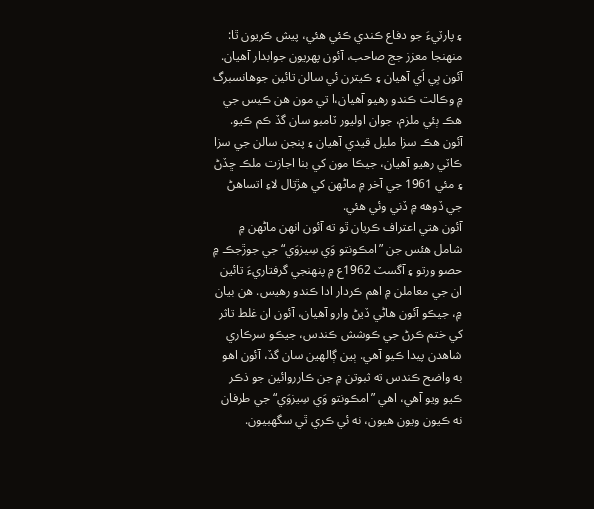۽ پارٽيءَ جو دفاع ڪندي ڪئي هئي، پيش ڪريون ٿا:
منھنجا معزز جج صاحب، آئون پھريون جوابدار آهيان.
آئون بِي اَي آهيان ۽ ڪيترن ئي سالن تائين جوهانسبرگ ۾ وڪالت ڪندو رهيو آهيان،ا تي مون هن ڪيس جي هڪ ٻئي ملزم، جوان اوليور ٽامبو سان گڏ ڪم ڪيو. آئون هڪ سزا مليل قيدي آهيان ۽ پنجن سالن جي سزا ڪاٽي رهيو آهيان، جيڪا مون کي بنا اجازت ملڪ ڇڏڻ ۽ مئي 1961 جي آخر ۾ ماڻهن کي هڙتال لاءِ اتساهڻ جي ڏوهه ۾ ڏني وئي هئي.
آئون هتي اعتراف ڪريان ٿو ته آئون انهن ماڻهن ۾ شامل هئس جن ”امڪونتو وَي سِيزوَي“ جي جوڙجڪ ۾ حصو ورتو ۽ آگسٽ 1962ع ۾ پنھنجي گرفتاريءَ تائين ان جي معاملن ۾ اهم ڪردار ادا ڪندو رهيس. هن بيان ۾، جيڪو آئون هاڻي ڏيڻ وارو آهيان، آئون ان غلط تاثر کي ختم ڪرڻ جي ڪوشش ڪندس، جيڪو سرڪاري شاهدن پيدا ڪيو آهي. ٻين ڳالهين سان گڏ، آئون اهو به واضح ڪندس ته ثبوتن ۾ جن ڪارروائين جو ذڪر ڪيو ويو آهي، اهي ”امڪونتو وَي سِيزوَي“ جي طرفان نه ڪيون ويون هيون، نه ئي ڪري ٿي سگهبيون.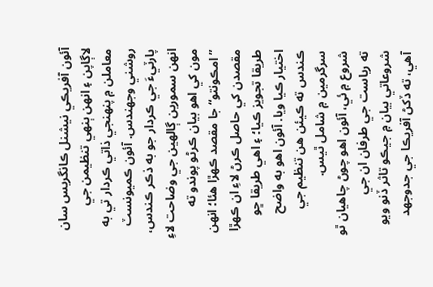آئون آفريڪي نيشنل ڪانگريس سان لاڳاپن ۽ انهن ٻنهي تنظيمن جي معاملن ۾ پنھنجي ذاتي ڪردار تي به روشني وجهندس. آئون ڪميونسٽ پارٽيءَ جي ڪردار جو به ذڪر ڪندس، انهن سمورين ڳالهين جي وضاحت لاءِ مون کي اهو بيان ڪرڻو پوندو ته ”امڪونتو“ جا مقصد ڪھڙا هئا؛ انهن مقصدن کي حاصل ڪرڻ لاءِ ان ڪھڙا طريقا تجويز ڪيا؛ ۽ اهي طريقا ڇو اختيار ڪيا ويا. آئون اهو به واضح ڪندس ته ڪيئن هن تنظيم جي سرگرمين ۾ شامل ٿيس.
شروع ۾ ئي، آئون اهو چوڻ چاهيان ٿو ته رياست جي طرفان ان جي شروعاتي بيان ۾ جيڪو تاثر ڏنو ويو آهي، ته ڏکڻ آفريڪا جي جدوجھد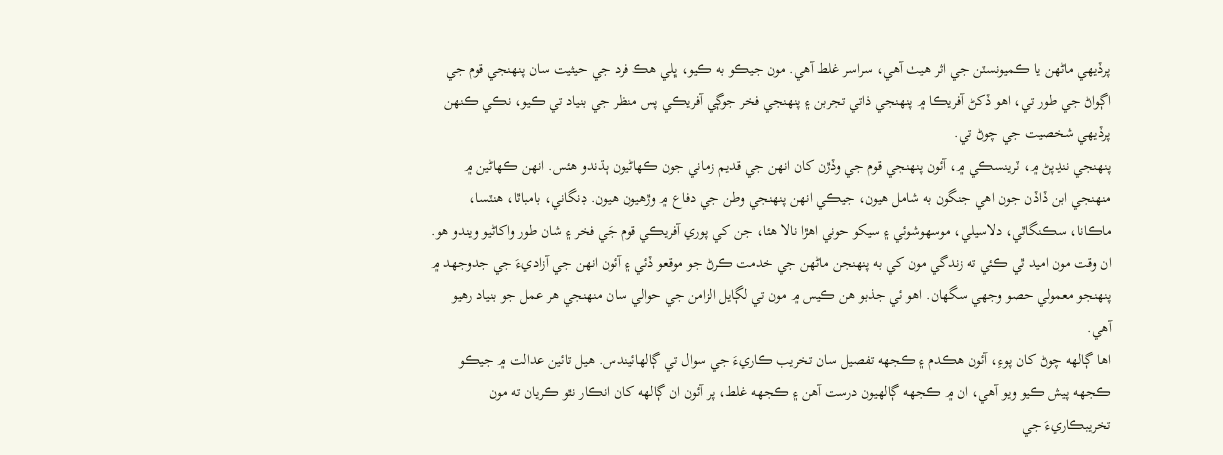پرڏيهي ماڻهن يا ڪميونسٽن جي اثر هيٺ آهي، سراسر غلط آهي. مون جيڪو به ڪيو، ڀلي هڪ فرد جي حيثيت سان پنھنجي قوم جي اڳواڻ جي طور تي، اهو ڏکڻ آفريڪا ۾ پنھنجي ذاتي تجربن ۽ پنھنجي فخر جوڳي آفريڪي پس منظر جي بنياد تي ڪيو، نڪي ڪنھن پرڏيھي شخصيت جي چوڻ تي.
پنھنجي ننڍپڻ ۾، ٽرينسڪي ۾، آئون پنھنجي قوم جي وڏڙن کان انهن جي قديم زماني جون ڪھاڻيون ٻڌندو هئس. انهن ڪھاڻين ۾ منھنجي ابن ڏاڏن جون اهي جنگون به شامل هيون، جيڪي انهن پنھنجي وطن جي دفاع ۾ وڙهيون هيون. ڊنگاني، بامباٿا، هنٽسا، ماڪانا، سڪنگاٿي، دلاسيلي، موسھوشوئي ۽ سيکو حوني اهڙا نالا هئا، جن کي پوري آفريڪي قوم جَي فخر ۽ شان طور واکاڻيو ويندو هو. ان وقت مون اميد ٿي ڪئي ته زندگي مون کي به پنھنجن ماڻهن جي خدمت ڪرڻ جو موقعو ڏئي ۽ آئون انهن جي آزاديءَ جي جدوجھد ۾ پنھنجو معمولي حصو وجهي سگهان. اهو ئي جذبو هن ڪيس ۾ مون تي لڳايل الزامن جي حوالي سان منھنجي هر عمل جو بنياد رهيو آهي.
اها ڳالهه چوڻ کان پوءِ، آئون هڪدم ۽ ڪجهه تفصيل سان تخريب ڪاريءَ جي سوال تي ڳالهائيندس. هيل تائين عدالت ۾ جيڪو ڪجهه پيش ڪيو ويو آهي، ان ۾ ڪجهه ڳالهيون درست آهن ۽ ڪجهه غلط، پر آئون ان ڳالهه کان انڪار نٿو ڪريان ته مون تخريبڪاريءَ جي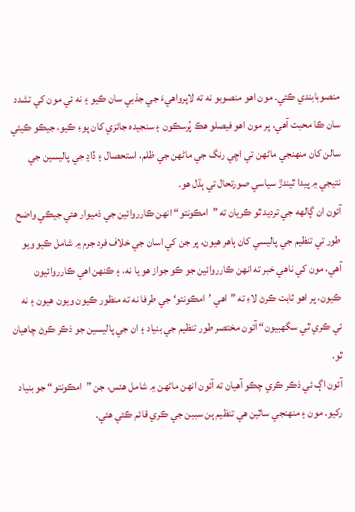منصوبابندي ڪئي. مون اهو منصوبو نه ته لاپرواهيءَ جي جذبي سان ڪيو ۽ نه ئي مون کي تشدد سان ڪا محبت آهي، پر مون اهو فيصلو هڪ پُرسڪون ۽ سنجيده جائزي کان پوءِ ڪيو، جيڪو ڪيئي سالن کان منھنجي ماڻهن تي اڇي رنگ جي ماڻهن جي ظلم، استحصال ۽ ڏاڍ جي پاليسين جي نتيجي ۾ پيدا ٿيندڙ سياسي صورتحال تي ٻڌل هو.
آئون ان ڳالهه جي ترديد ٿو ڪريان ته ”امڪونتو“ انهن ڪارروائين جي ذميوار هئي جيڪي واضح طور تي تنظيم جي پاليسي کان ٻاهر هيون، پر جن کي اسان جي خلاف فرد جرم ۾ شامل ڪيو ويو آهي، مون کي ناهي خبر ته انهن ڪارروائين جو ڪو جواز هو يا نه، ۽ ڪنھن اهي ڪارروائيون ڪيون، پر اهو ثابت ڪرڻ لاءِ ته ”اهي ’امڪونتو‘ جي طرفا نه ته منظور ڪيون ويون هيون ۽ نه ئي ڪري ٿي سگهبيون“ آئون مختصر طور تنظيم جي بنياد ۽ ان جي پاليسين جو ذڪر ڪرڻ چاهيان ٿو.
آئون اڳ ئي ذڪر ڪري چڪو آهيان ته آئون انهن ماڻهن ۾ شامل هئس، جن ”امڪونتو“ جو بنياد رکيو. مون ۽ منھنجي ساٿين هي تنظيم ٻن سببن جي ڪري قائم ڪئي هئي.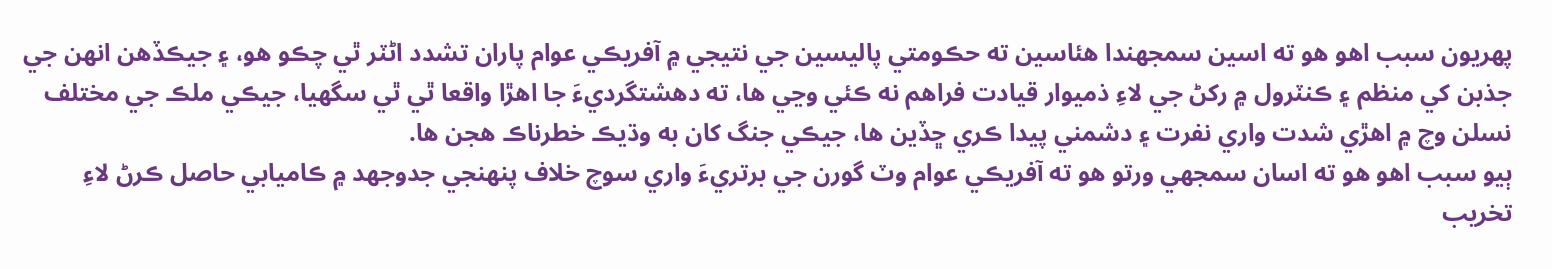پھريون سبب اهو هو ته اسين سمجهندا هئاسين ته حڪومتي پاليسين جي نتيجي ۾ آفريڪي عوام پاران تشدد اڻٽر ٿي چڪو هو، ۽ جيڪڏهن انهن جي جذبن کي منظم ۽ ڪنٽرول ۾ رکڻ جي لاءِ ذميوار قيادت فراهم نه ڪئي وڃي ها، ته دهشتگرديءَ جا اهڙا واقعا ٿي ٿي سگهيا، جيڪي ملڪ جي مختلف نسلن وچ ۾ اهڙي شدت واري نفرت ۽ دشمني پيدا ڪري ڇڏين ها، جيڪي جنگ کان به وڌيڪ خطرناڪ هجن ها.
ٻيو سبب اهو هو ته اسان سمجهي ورتو هو ته آفريڪي عوام وٽ گورن جي برتريءَ واري سوچ خلاف پنھنجي جدوجھد ۾ ڪاميابي حاصل ڪرڻ لاءِ تخريب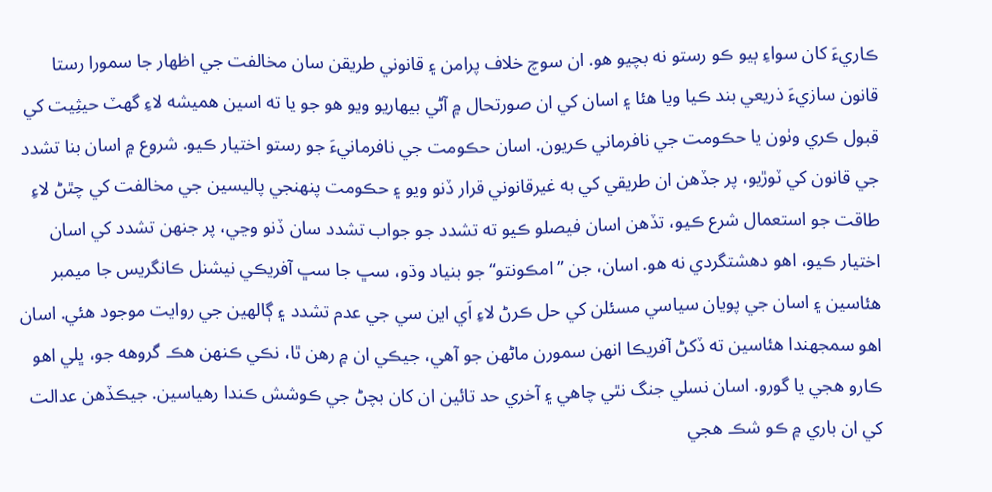ڪاريءَ کان سواءِ ٻيو ڪو رستو نه بچيو هو. ان سوچ خلاف پرامن ۽ قانوني طريقن سان مخالفت جي اظھار جا سمورا رستا قانون سازيءَ ذريعي بند ڪيا ويا هئا ۽ اسان کي ان صورتحال ۾ آڻي بيھاريو ويو هو جو يا ته اسين هميشه لاءِ گهٽ حيثِيت کي قبول ڪري وٺون يا حڪومت جي نافرماني ڪريون. اسان حڪومت جي نافرمانيءَ جو رستو اختيار ڪيو. شروع ۾ اسان بنا تشدد جي قانون کي ٽوڙيو، پر جڏهن ان طريقي کي به غيرقانوني قرار ڏنو ويو ۽ حڪومت پنھنجي پاليسين جي مخالفت کي چٿڻ لاءِ طاقت جو استعمال شرع ڪيو، تڏهن اسان فيصلو ڪيو ته تشدد جو جواب تشدد سان ڏنو وڃي، پر جنھن تشدد کي اسان اختيار ڪيو، اهو دهشتگردي نه هو. اسان، جن ”امڪونتو“ جو بنياد وڌو، سڀ جا سڀ آفريڪي نيشنل ڪانگريس جا ميمبر هئاسين ۽ اسان جي پويان سياسي مسئلن کي حل ڪرڻ لاءِ اَي اين سي جي عدم تشدد ۽ ڳالهين جي روايت موجود هئي. اسان اهو سمجهندا هئاسين ته ڏکڻ آفريڪا انهن سمورن ماڻهن جو آهي، جيڪي ان ۾ رهن ٿا، نڪي ڪنھن هڪ گروهه جو، ڀلي اهو ڪارو هجي يا گورو. اسان نسلي جنگ نٿي چاهي ۽ آخري حد تائين ان کان بچڻ جي ڪوشش ڪندا رهياسين. جيڪڏهن عدالت کي ان باري ۾ ڪو شڪ هجي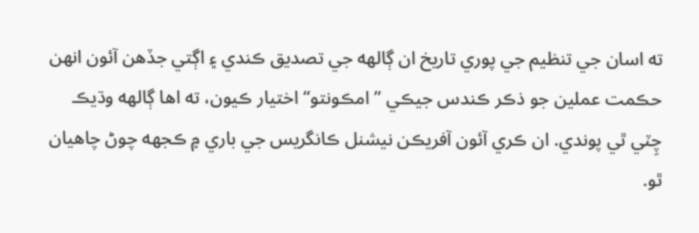ته اسان جي تنظيم جي پوري تاريخ ان ڳالهه جي تصديق ڪندي ۽ اڳتي جڏهن آئون انهن حڪمت عملين جو ذڪر ڪندس جيڪي ”امڪونتو“ اختيار ڪيون، ته اها ڳالهه وڌيڪ چِٽي ٿي پوندي. ان ڪري آئون آفريڪن نيشنل ڪانگريس جي باري ۾ ڪجهه چوڻ چاهيان ٿو.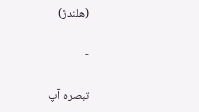(هلندڙ)

-

تبصرہ آپ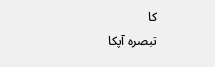کا
تبصره آپکا